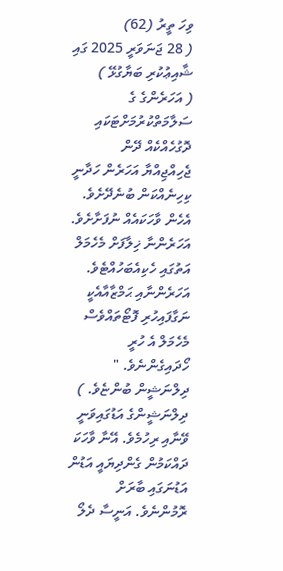ވިހަ ތީރު (62)
( 28 ޖަނަވަރީ 2025 ގައި ޝާއިޢުކުރި ބަޔާގުޅޭ )
( އަހަރެންގެ ގެ ސަލާމަތްކުރުމަށްޓަކައި ދޮގުހެއްކެއް ދޭން ޖެހިއްޖިއްޔާ އަހަރެން ހަދާނީ ކިހިނެއްކަން ބުނެދޭށެވެ. އެހެން ވާހަކައެއް ނުފަށާށެވެ. އަހަރެންނާ ޚިލާފަށް މެހެމަލް އަތުގައި ހެކިއެބަހުއްޓެވެ. އަހަރެންނާއި ޙަމްޒާއާއެކީ ނަގާފައިހުރި ފޮޓޯތައްވެސް މެހެމަލް އެ ހުރީ ހޯދައިގެންނެވެ. " ދިލްނަޝީން ބުންޏެވެ. )
ދިލްނަޝީންގެ އަޑުގައިވަނީ ވޭނާއި ރިހުމެވެ. އޭނާ ވާހަކަ ދައްކަމުން ގެންދިޔައީ އަޑުން އަޑުނަގައި ބާރަށް ރޮމުންނެވެ. އަނީސާ ދެލޯ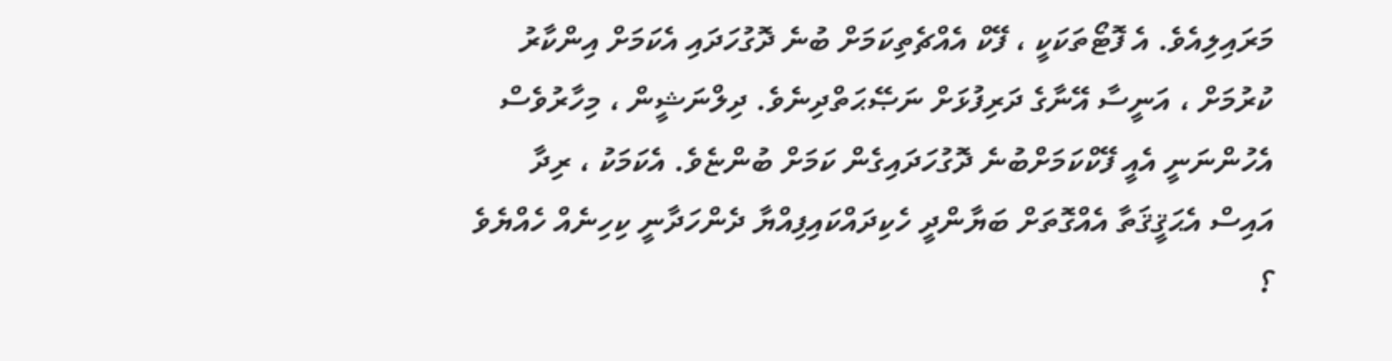މަރައިލިއެވެ. އެ ފޮޓޯތަކަކީ ، ފޭކް އެއްޗެތިކަމަށް ބުނެ ދޮގުހަދައި އެކަމަށް އިންކާރު ކުރުމަށް ، އަނީސާ އޭނާގެ ދަރިފުޅަށް ނަޞޭޙަތްދިނެވެ. ދިލްނަޝީން ، މިހާރުވެސް އެހުންނަނީ އެއީ ފޭކްކަމަށްބުނެ ދޮގުހަދައިގެން ކަމަށް ބުންޏެވެ. އެކަމަކު ، ރިދާ އައިސް އެޙަޤީޤަތާ އެއްގޮތަށް ބަޔާންދީ ހެކިދައްކައިފިއްޔާ ދެންހަދާނީ ކިހިނެއް ހެއްޔެވެ ؟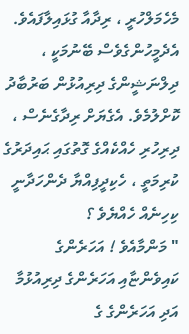މެހެމަލްހުރީ ، ރިދާއާ ގުޅައިލާފައެވެ. އެދެމީހުންގެވެސް ބޭނުމަކީ ، ދިލްނަޝީންގެ ދިރިއުޅުން ބަރުބާދު ކޮށްލުމެވެ. އެގެޔަށް ރިދާގެނެސް ، ދިރިހުރި ހެއްކެއްގެ ގޮތުގައި ޙައިދަރުގެ ކުރިމަތީ ، ހެކިދީފިއްޔާ ދެންހަދާނީ ކިހިނެއް ހެއްޔެވެ ؟
" މަންމާއެވެ ! އަހަރެންގެ ކައިވެންޏާއި އަހަރެންގެ ދިރިއުޅުމާ އަދި އަހަރެންގެ ގެ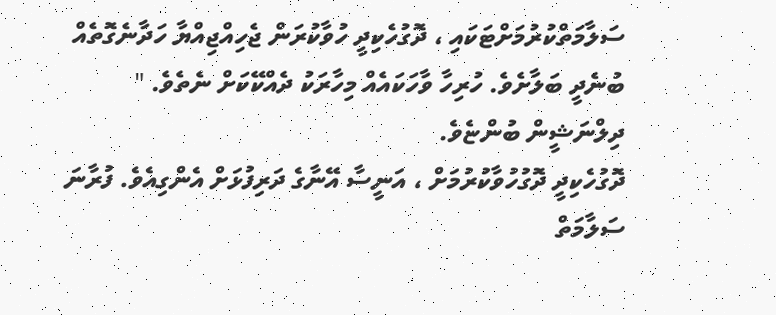ސަލާމަތްކުރުމަށްޓަކައި ، ދޮގުހެކިދީ ހުވާކުރަން ޖެހިއްޖިއްޔާ ހަދާނެގޮތެއް ބުނެދީ ބަލާށެވެ. ހުރިހާ ވާހަކައެއް މިހާރަކު ދެއްކޭކަށް ނެތެވެ. " ދިލްނަޝީން ބުންޏެވެ.
ދޮގުހެކިދީ ދޮގުހުވާކުރުމަށް ، އަނީސާ އޭނާގެ ދަރިފުޅަށް އެންގިއެވެ. ފުރާނަ ސަލާމަތް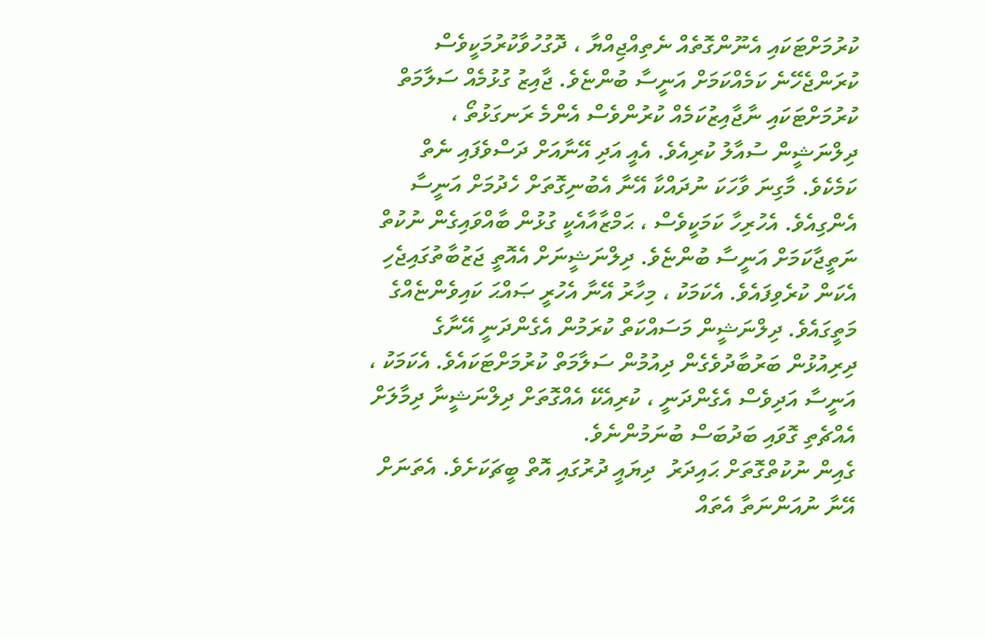ކުރުމަށްޓަކައި އެނޫންގޮތެއް ނެތިއްޖިއްޔާ ، ދޮގުހުވާކުރުމަކީވެސް ކުރަންޖެހޭނެ ކަމެއްކަމަށް އަނީސާ ބުންޏެވެ. ޖާއިޒު ގުޅުމެއް ސަލާމަތް ކުރުމަށްޓަކައި ނާޖާއިޒުކަމެއް ކުރުންވެސް އެންމެ ރަނގަޅުތޯ ، ދިލްނަޝީން ސުއާލު ކުރިއެވެ. އެއީ އަދި އޭނާއަށް ދަސްވެފައި ނެތް ކަމެކެވެ. މާގިނަ ވާހަކަ ނުދައްކާ އޭނާ އެބުނިގޮތަށް ހެދުމަށް އަނީސާ އެންގިއެވެ. އެހުރިހާ ކަމަކީވެސް ، ޙަމްޒާއާއެކީ ގުޅުން ބާއްވައިގެން ނުކުތް ނަތީޖާކަމަށް އަނީސާ ބުންޏެވެ. ދިލްނަޝީނަށް އެއޮތީ ޖަޒުބާތުގައިޖެހި އެކަން ކުރެވިފައެވެ. އެކަމަކު ، މިހާރު އޭނާ އެހުރީ ޞައްޙަ ކައިވެންޏެއްގެ މަތީގައެވެ. ދިލްނަޝީން މަސައްކަތް ކުރަމުން އެގެންދަނީ އޭނާގެ ދިރިއުޅުން ބަރުބާދުވެގެން ދިއުމުން ސަލާމަތް ކުރުމަށްޓަކައެވެ. އެކަމަކު ، އަނީސާ އަދިވެސް އެގެންދަނީ ، ކުރިއެކޭ އެއްގޮތަށް ދިލްނަޝީނާ ދިމާލަށް އެއްޗެތި ގޮވައި ބަދުބަސް ބުނަމުންނެވެ.
ގެއިން ނުކުތްގޮތަށް ޙައިދަރު  ދިޔައީ ދުރުގައި އޮތް ބީޗަކަށެވެ. އެތަނަށް އޭނާ ނުއަންނަތާ އެތައް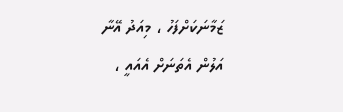ޒަމާނަކަށްފަހު ، މިއަދު އޭނާ އަލުން އެތަނަށް އެއައީ ،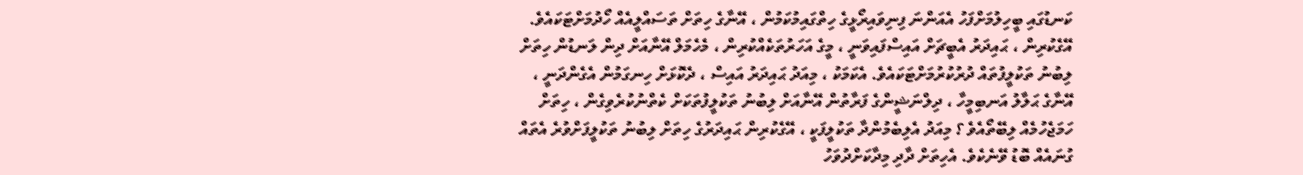ކަނޑުގައި ބީހިލުމަށްފަހު އެއަންނަ ފިނިވައިރޯޅީގެ ހިތްގައިމުކަމުން ، އޭނާގެ ހިތަށް ތަސައްލީއެއް ހޯދުމަށްޓަކައެވެ. އޭގެކުރިން ، ޙައިދަރު އެބީޗަށް އައިސްފައިވަނީ ، މީގެ އަހަރުތަކެއްކުރިން ، މެހެމަލް އޭނާއަށް ދިން ލަނޑުން ހިތަށް ލިބުނު ތަކުލީފުތައް ދުރުކުރުމަށްޓަކައެވެ. އެކަމަކު ، މިއަދު ޙައިދަރު އައިސް ، ދެކޮޅަށް ހިނގަމުން އެގެންދަނީ ، އޭނާގެ ޙަލާލު އަނބިމީހާ ، ދިލްނަޝީންގެ ފަރާތުން އޭނާއަށް ލިބުނު ތަކުލީފުތަކަށް ކެތްނުކުރެވިގެން ، ހިތަށް ހަމަޖެހުމެއް ލިބޭތޯއެވެ ؟ މިއަދު އެލިބެމުންދާ ތަކުލީފަކީ ، އޭގެކުރިން ޙައިދަރުގެ ހިތަށް ލިބުނު ތަކުލީފަށްވުރެ އެތައް ގުނައެއް ބޮޑު ވޭނެކެވެ. އެހިތަށް ދާދި މިދާކަށްދުވަހު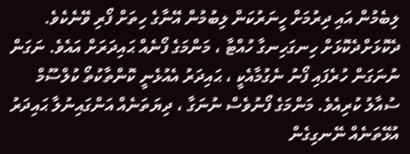ލިބެމުން އައި ދިރުމަށް ހީނަރުކަން ލިބުމުން އޭނާގެ ހިތަށް ފޯރި ވޭނެކެވެ.
ދެކޮޅަށްދެކޮޅަށް ހިނގަހިނގާ ހުއްޓާ ، މަންމަގެ ފޯނެއް ޙައިދަރަށް އައެވެ. ނަގަން ނުނަގަން ހުރެފައި ފޯނު ނެގުމާއެކީ ، ޙައިދަރު އެއުޅެނީ ކޮންތާކުތޯ ކުލްސޫމް ސުއާލު ކުރިއެވެ. މަންމަގެ ފޯނުވެސް ނުނަގާ ، ދިޔަތަނެއް އަންގައިނުލާ ޙައިދަރު އުޅޭތަނެއް ނޭނގިގެން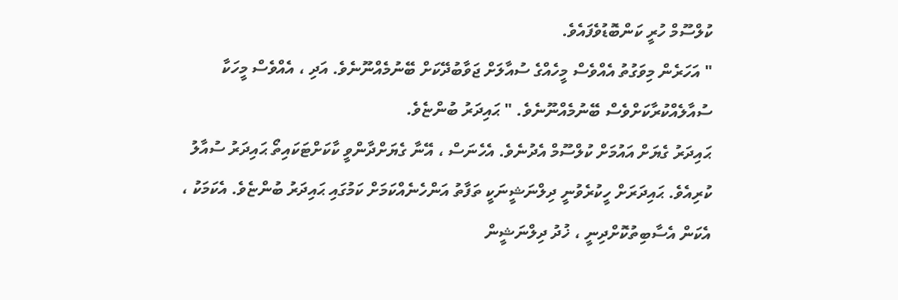ކުލްސޫމް ހުރީ ކަންބޮޑުވެފައެވެ.
" އަހަރެން މިވަގުތު އެއްވެސް މީހެއްގެ ސުއާލަށް ޖަވާބުދޭކަށް ބޭނުމެއްނޫނެވެ. އަދި ، އެއްވެސް މީހަކާ ސުއާލެއްކުރާކަށްވެސް ބޭނުމެއްނޫނެވެ. " ޙައިދަރު ބުންޏެވެ.
ޙައިދަރު ގެޔަށް އައުމަށް ކުލްސޫމް އެދުނެވެ. އެހެނަސް ، އޭނާ ގެޔަށްދާންވީ ކާކަށްޓަކައިތޯ ޙައިދަރު ސުއާލު ކުރިއެވެ. ޙައިދަރަށް ހީކުރެވުނީ ދިލްނަޝީނަކީ ތަފާތު އަންހެނެއްކަމަށް ކަމުގައި ޙައިދަރު ބުންޏެވެ. އެކަމަކު ، އެކަން އެސާބިތުކޮށްދިނީ ، ޚުދު ދިލްނަޝީން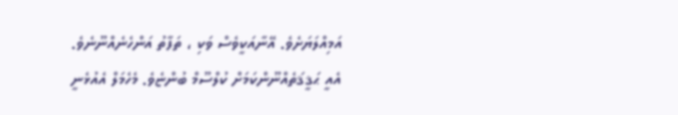އަމިއްލަޔަށެވެ. އޭނާއަކީވެސް ވަކި ، ތަފާތު އަންހެނެއްނޫނެވެ.
އެއީ ޙަޤީޤަތެއްނޫންކަމަށް ކުލްސޫމް ބުންޏެވެ. މެހެމަލް އެއުޅެނީ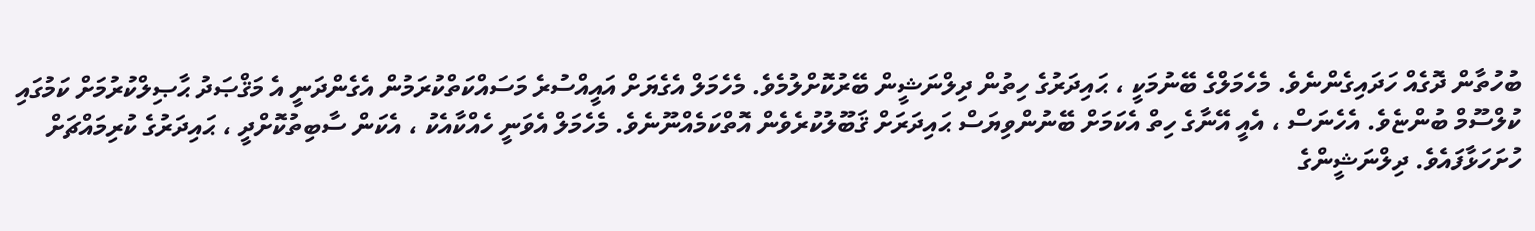ބުހުތާން ދޮގެއް ހަދައިގެންނެވެ. މެހެމަލްގެ ބޭނުމަކީ ، ޙައިދަރުގެ ހިތުން ދިލްނަޝީން ބޭރުކޮށްލުމެވެ. މެހެމަލް އެގެޔަށް އައީއްސުރެ މަސައްކަތްކުރަމުން އެގެންދަނީ އެ މަޤްޞަދު ޙާޞިލްކުރުމަށް ކަމުގައި ކުލްސޫމް ބުންޏެވެ. އެހެނަސް ، އެއީ އޭނާގެ ހިތް އެކަމަށް ބޭނުންވިޔަސް ޙައިދަރަށް ޤަބޫލުކުރެވެން އޮތްކަމެއްނޫނެވެ. މެހެމަލް އެވަނީ ހެއްކާއެކު ، އެކަން ސާބިތުކޮށްދީ ، ޙައިދަރުގެ ކުރިމައްޗަށް ހުށަހަޅާފައެވެ. ދިލްނަޝީންގެ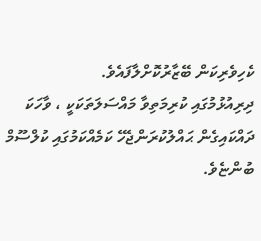ކެހިވެރިކަން ބޭޒާރުކޮށްލާފައެވެ.
ދިރިއުޅުމުގައި ކުރިމަތިވާ މައްސަލަތަކަކީ ، ވާހަކަ ދައްކައިގެން ޙައްލުކުރަންޖެހޭ ކަމެއްކަމުގައި ކުލްސޫމް ބުންޏެވެ.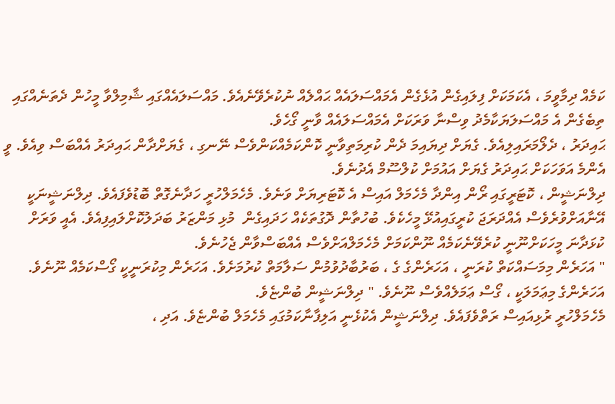ކަމެއް ދިމާވީމަ ، އެކަމަކަށް ފިލައިގެން އުޅެގެން އެމައްސަލައެއް ޙައްލެއް ނުކުރެވޭނެއެވެ. މައްސަލައެއްގައި ޝާމިލްވާ މީހުން ދެތަނެއްގައި ތިބެގެން އެ މައްސަލަޔަކާމެދު ވިސްނާ ވަރަކަށް އެމައްސަލައެއް ވާނީ ގޯހެވެ.
ޙައިދަރު ، ދެލޯމަރައިލިއެވެ. ގެޔަށް ދިޔައިމަ ދެން ކުރިމަތިވާނީ ކޮންކަމެއްކަންވެސް ނޭނގި ، ގެޔަށްދާން ޙައިދަރު އެއްބަސް ވިއެވެ. ވީ އެންމެ އަވަހަކަށް ޙައިދަރު ގެޔަށް އައުމަށް ކުލްސޫމް އެދުނެވެ.
ދިލްނަޝީން ، ކޮޓަރީގައި ރޯން އިންދާ މެހެމަލް އައިސް އެ ކޮޓަރިޔަށް ވަނެވެ. މެހެމަލްހުރީ ހަދާނެގޮތް ބޮޑުވެފައެވެ. ދިލްނަޝީނަކީ އޭނާއަށްވުރެވެސް އެއްދަރަޖަ ކުރީގައިއުޅޭ މީހެކެވެ. ބުހުތާން ދޮގުތަކެއް ހަދައިގެން  މުޅި މަންޒަރު ބަދަލުކޮށްލައިފިއެވެ. އެއީ ވަރަށް ކުޅަދާނަ މީހަކަށްނޫނީ ކުރެވޭނެކަމެއް ނޫންކަމަށް މެހެމަލްއަށްވެސް އެއްބަސްވާން ޖެހުނެވެ.
" އަހަރެން މިމަސައްކަތް ކުރަނީ ، އަހަރެންގެ ގެ ، ބަރުބާދުވުމުން ސަލާމަތް ކުރުމަށެވެ. އަހަރެން މިކުރަނީކީ ގޯސްކަމެއް ނޫނެވެ. އަހަރެންގެ މިޢަމަލަކީ ، ގޯސް ޢަމަލެއްވެސް ނޫނެވެ. " ދިލްނަޝީން ބުންޏެވެ.
މެހެމަލްހުރީ ރުޅިއައިސް ރަތްވެފައެވެ. ދިލްނަޝީން އެކުޅެނީ އަލިފާނާކަމުގައި މެހެމަލް ބުންޏެވެ. އަދި ،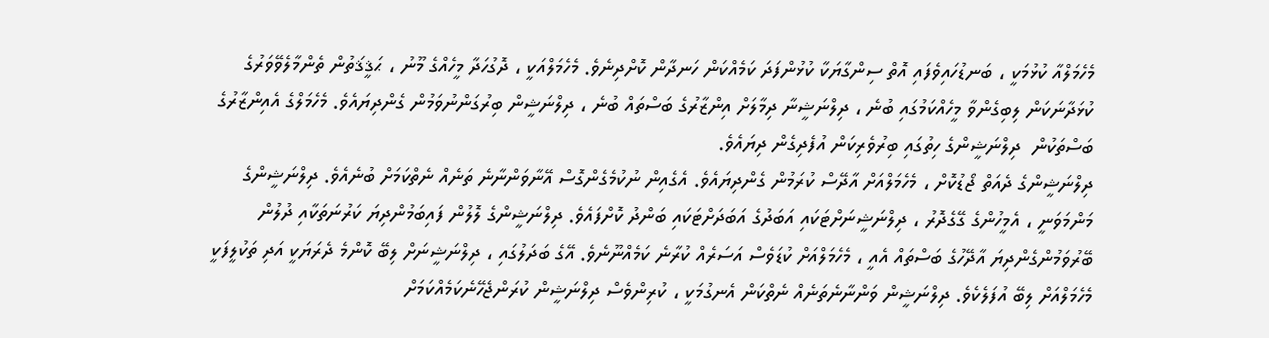މެހެމަލްއާ ކުޅުމަކީ ، ބަނޑުހައިވެފައި އޮތް ސިންގާޔަކާ ކުޅުންފަދަ ކަމެއްކަން ހަނދާން ކޮށްދިނެވެ. މެހެމަލްއަކީ ، ދޮގުހަދާ މީހެއްގެ މޫނު ، ޙަޤީޤަތުން ތެންމާލެވޭވަރުގެ ކުޅަދާނަކަން ލިބިގެންވާ މީހެއްކަމުގައި ބުނެ ، ދިލްނަޝީނާ ދިމާލަށް އިންޒާރުގެ ބަސްތައް ބުނެ ، ދިލްނަޝީން ބިރުގަންނުވަމުން ގެންދިޔައެވެ. މެހެމަލްގެ އެއިންޒާރުގެ ބަސްތަކުން  ދިލްނަޝީންގެ ހިތުގައި ބިރުވެރިކަން އުފެދިގެން ދިޔައެވެ.
ދިލްނަޝީންގެ ދެއަތް ޖޯޑުކޮށް ، މެހެމަލްއަށް އާދޭސް ކުރަމުން ގެންދިޔައެވެ. އެގެއިން ނުކުމެގެންގޮސް އޭނާވަންނާނެ ތަނެއް ނެތްކަމަށް ބުނެއެވެ. ދިލްނަޝީންގެ މަންމަވަނީ ، އެމީހުންގެ ގޭގެދޮރު ، ދިލްނަޝީނަށްޓަކައި އަބަދުގެ އަބަދަށްޓަކައި ބަންދު ކޮށްފައެވެ. ދިލްނަޝީންގެ ލޮލުން ފައިބަމުންދިޔަ ކަރުނަތަކާއި ދުލުން ބޭރުވަމުންގެންދިޔަ އާދޭހުގެ ބަސްތައް އެއީ ، މެހެމަލްއަށް ކުޑަވެސް އަސަރެއް ކުރާނެ ކަމެއްނޫނެވެ. އޭގެ ބަދަލުގައި ، ދިލްނަޝީނަށް ލިބޭ ކޮންމެ ދެރަޔަކީ އަދި ތަކުލީފަކީ މެހެމަލްއަށް ލިބޭ އުފަލެކެވެ. ދިލްނަޝީން ވަންނާނެތަނެއް ނެތްކަން އެނގުމަކީ ، ކުރިންވެސް ދިލްނަޝީން ކުރަންޖެހޭނެކަމެއްކަމަށް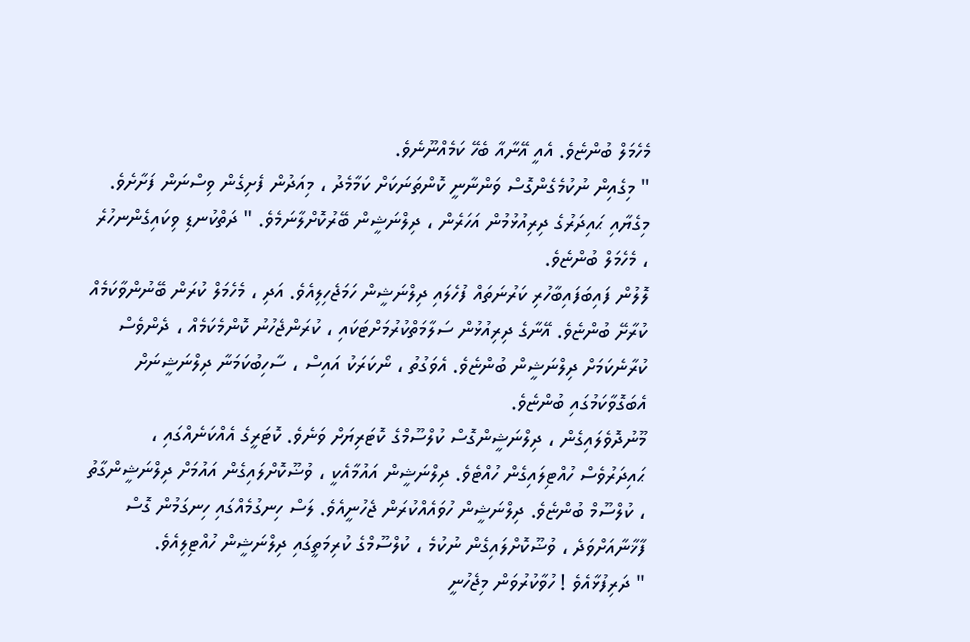މެހެމަލް ބުންޏެވެ. އެއީ އޭނާއާ ބެހޭ ކަމެއްނޫނެވެ.
" މިގެއިން ނުކުމެގެންގޮސް ވަންނާނީ ކޮންތަނަކަށް ކަމާމެދު ، މިއަދުން ފެށިގެން ވިސްނަން ފަށާށެވެ. މިގެޔާއި ޙައިދަރުގެ ދިރިއުޅުމުން އަހަރެން ، ދިލްނަޝީން ބޭރުކޮށްލާނަމެވެ. " ދަތްކުނޑި ވިކައިގެންނހުރެ ، މެހެމަލް ބުންޏެވެ.
ލޮލުން ފައިބަފައިބާހުރި ކަރުނަތައް ފުހެލައި ދިލްނަޝީން ހަމަޖެހިލިއެވެ. އަދި ، މެހެމަލް ކުރަން ބޭނުންވާކަމެއް ކުރާށޭ ބުންޏެވެ. އޭނާގެ ދިރިއުޅުން ސަލާމަތްކުރުމަށްޓަކައި ، ކުރަންޖެހުނު ކޮންމެކަމެއް ، ދެންވެސް ކުރާނެކަމަށް ދިލްނަޝީން ބުންޏެވެ. އެވަގުތު ، ނޯކަރަކު އައިސް ، ސާހިބުކަމަނާ ދިލްނަޝީނަށް އެބަގޮވާކަމުގައި ބުންޏެވެ.
މޫނުދޮވެލައިގެން ، ދިލްނަޝީންގޮސް ކުލްސޫމްގެ ކޮޓަރިޔަށް ވަނެވެ. ކޮޓަރީގެ އެއްކަނެއްގައި ، ޙައިދަރުވެސް ހުއްޓިލައިގެން ހުއްޓެވެ. ދިލްނަޝީން އައުމާއެކީ ، ވުޟޫކޮށްލައިގެން އައުމަށް ދިލްނަޝީންގާތު ، ކުލްސޫމް ބުންޏެވެ. ދިލްނަޝީން ހުވައެއްކުރަން ޖެހުނީއެވެ. ލަސް ހިނގުމެއްގައި ހިނގަމުން ގޮސް ފާޚާނާއަށްވަދެ ، ވުޟޫކޮށްލައިގެން ނުކުމެ ، ކުލްސޫމްގެ ކުރިމަތީގައި ދިލްނަޝީން ހުއްޓިލިއެވެ.
" ދަރިފުޅާއެވެ ! ހުވާކުރުވަން މިޖެހުނީ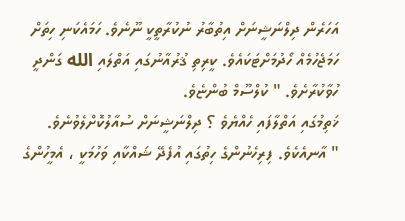އަހަރެން ދިލްނަޝީނަށް އިތުބާރު ނުކުރާތީކީ ނޫނެވެ. ހަމައެކަނި ހިތަށް ހަމަޖެހުމެއް ހޯދުމަށްޓަކައެވެ. ކީރިތި ޤުރުއާނުގައި އަތްލައި الله ގަންދީ ހުވާކުރާށެވެ. " ކުލްސޫމް ބުންޏެވެ.
ޚަތިމުގައި އަތްލާފައި ހެއްޔެވެ ؟ ދިލްނަޝީނަށް ސުއާލުކޮށްލެވުނެވެ.
" އާނއެކެވެ. ފިރިހެނުންގެ ހިތުގައި އުފެދޭ ޝައްކާއި ވަހުމަކީ ، އެމީހުންގެ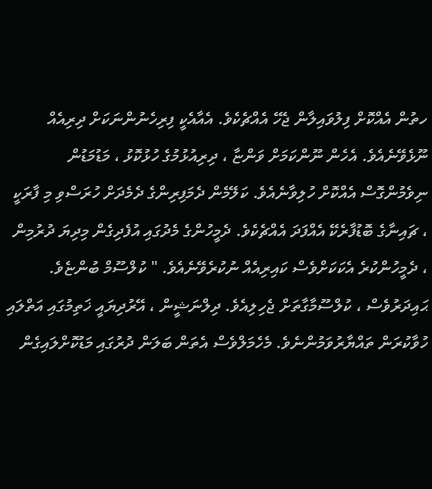ހތުން އެއްކޮށް ފިލުވައިލާން ޖެހޭ އެއްޗެކެވެ. އެއާއެކީ ފިރިހެނުންނަކަށް ދިރިއެއް ނޫޅެވޭނެއެވެ. އެހެން ނޫންކަމަށް ވަންޏާ ، ދިރިއުޅުމުގެ ހުޅުކޮޅު ، މަޑުމަޑުން ނިވެމުންގޮސް އެއްކޮށް ހުލިވާނެއެވެ. ކަލޭމެން ދެމަފިރިންގެ ދެމެދަށް ހުރަސްވި މި ފާރަކީ ، ޗައިނާގެ ބޮޑުފާރެކޭ އެއްފަދަ އެއްޗެކެވެ. ދެމީހުންގެ މެދުގައި އުފެދިގެން މިދިޔަ ދުރުމިން ، ދެމީހުންކުރެ އެކަކަށްވެސް ކައިރިއެއް ނުކުރެވޭނެއެވެ. " ކުލްސޫމް ބުންޏެވެ.
ޙައިދަރުވެސް ، ކުލްސޫމާގާތަށް ޖެހިލިއެވެ. ދިލްނަޝީން ، އޭރުދިޔައީ ޚަތިމުގައި އަތްލައި ހުވާކުރަން ތައްޔާރުވަމުންނެވެ. މެހެމަލްވެސް އެތަން ބަލަން ދުރުގައި މަޑުކޮށްލައިގެން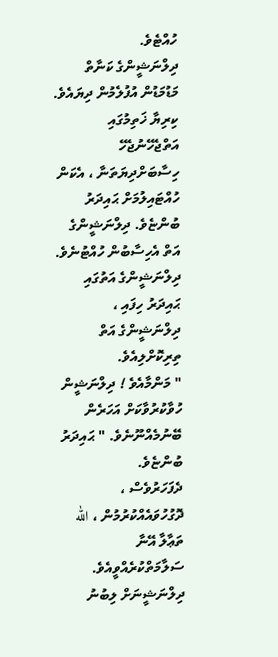ހުއްޓެވެ.
ދިލްނަޝީންގެ ކަނާތް މަޑުމަޑުން އުފުލެމުން ދިޔައެވެ. ކިރިޔާ ޚަތިމުގައި އަތްޖެހޭނުޖެހޭ ހިސާބަށްދިޔަތަނާ ، އެކަން ހުއްޓައިލުމަށް ޙައިދަރު ބުންޏެވެ. ދިލްނަޝީންގެ އަތް އެހިސާބުން ހުއްޓުނެވެ. ދިލްނަޝީންގެ އަތުގައި ޙައިދަރު ހިފައި ، ދިލްނަޝީންގެ އަތް ތިރިކޮށްލިއެވެ.
" މަންމާއެވެ ! ދިލްނަޝީން ހުވާކުރުވާކަށް އަހަރެން ބޭނުމެއްނޫނެވެ. " ޙައިދަރު ބުންޏެވެ.
ދެފަހަރުވެސް ، ދޮގުހުވައެއްކުރުމުން ، الله ތަޢާލާ އޭނާ ސަލާމަތްކުރެއްވީއެވެ. ދިލްނަޝީނަށް ލިބުނު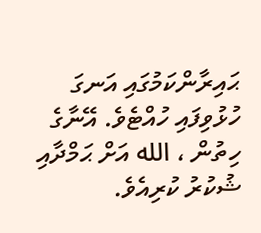ޙައިރާންކަމުގައި އަނގަ ހުޅުވިފައި ހުއްޓެވެ. އޭނާގެ ހިތުން ، الله އަށް ޙަމްދާއި ޝުކުރު ކުރިއެވެ.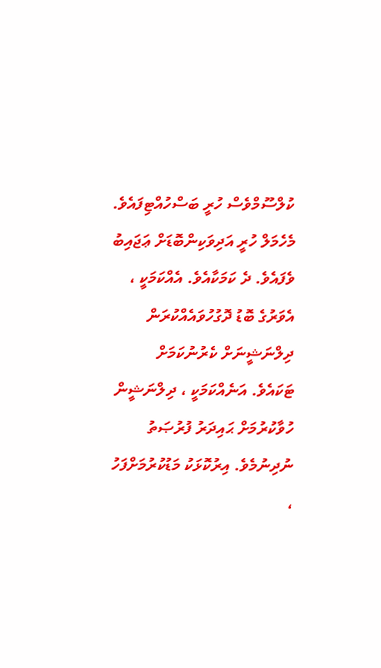ކުލްސޫމްވެސް ހުރީ ބަސްހުއްޓިފައެވެ. މެހެމަލް ހުރީ އަދިވަކިންބޮޑަށް ޢަޖައިބު ވެފައެވެ. ދެ ކަމަކާއެވެ. އެއްކަމަކީ ، އެވަރުގެ ބޮޑު ދޮގުހުވައެއްކުރަން ދިލްނަޝީނަށް ކެރުނުކަމަށް ޓަކައެވެ. އަނެއްކަމަކީ ، ދިލްނަޝީން ހުވާކުރުމަށް ޙައިދަރު ފުރުޞަތު ނުދިނުމެވެ. އިރުކޮޅަކު މަޑުކުރުމަށްފަހު ،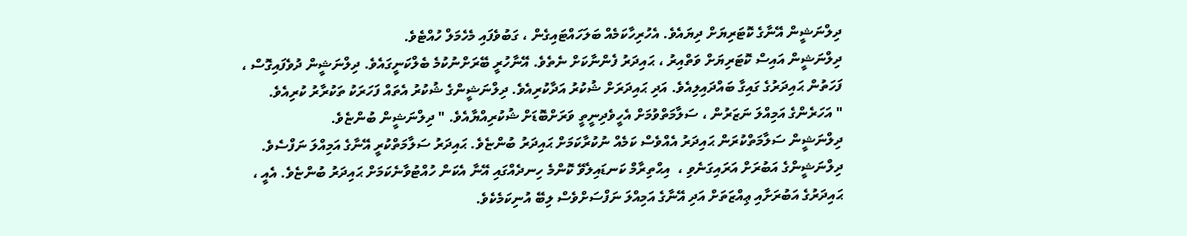ދިލްނަޝީން އޭނާގެ ކޮޓަރިޔަށް ދިޔައެވެ. އެހުރިހާކަމެއް ބަލަހައްޓައިގެން ، ގަބުވެފައި މެހެމަލް ހުއްޓެވެ.
ދިލްނަޝީން އައިސް ކޮޓަރިޔަށް ވަތްއިރު ، ޙައިދަރު ފެންނާކަށް ނެތެވެ. އޭނާހުރީ ބޭރަށްނުކުމެ ބެލްކަނީގައެވެ. ދިލްނަޝީން ދުވެފައިގޮސް ، ފަހަތުން ޙައިދަރުގެ ގައިގާ ބައްދައިލިއެވެ. އަދި ޙައިދަރަށް ޝުކުރު އަދާކުރިއެވެ. ދިލްނަޝީންގެ ޝުކުރު އެތައް ފަހަރަކު ތަކުރާރު ކުރިއެވެ.
" އަހަރެންގެ އަމިއްލަ ނަޒަރުން ، ސަލާމަތްވުމަށް އެހީވެދިނީތީ ވަރަށްބޮޑަށް ޝުކުރިއްޔާއެވެ. " ދިލްނަޝީން ބުންޏެވެ.
ދިލްނަޝީން ސަލާމަތްކުރަން ޙައިދަރު އެއްވެސް ކަމެއް ނުކުރާކަމަށް ޙައިދަރު ބުންޏެވެ. ޙައިދަރު ސަލާމަތްކުރީ އޭނާގެ އަމިއްލަ ނަފްސެވެ. ދިލްނަޝީންގެ އަބުރަށް އަރައިގަނެވި ،  އިޙްތިރާމް ކަނޑައިލެވޭ ކޮންމެ ހިނދެއްގައި އޭނާ އެކަން ހުއްޓުވާނެކަމަށް ޙައިދަރު ބުންޏެވެ. އެއީ ، ޙައިދަރުގެ އަބުރަށާއި ޢިއްޒަތަށް އަދި އޭނާގެ އަމިއްލަ ނަފްސަށްވެސް ލިބޭ އުނިކަމެކެވެ.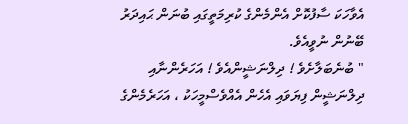އެވާހަކަ ސާފުކޮށް އެންމެންގެ ކުރިމަތީގައި ބުނަން ޙައިދަރު ބޭނުން ނުވީއެވެ.
" ބުނެބަލާށެވެ ! ދިލްނަޝީންއެވެ ! އަހަރެންނާއި ދިލްނަޝީން ފިޔަވައި އެހެން އެއްވެސްމީހަކު ، އަހަރެމެންގެ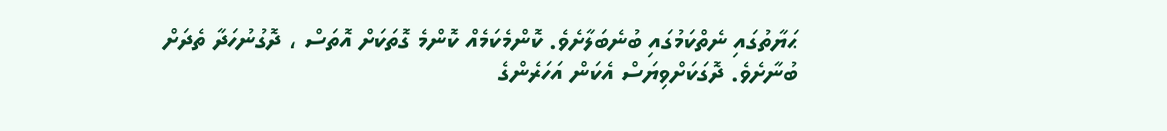ޙަޔާތުގައި ނެތްކަމުގައި ބުނެބަލާށެވެ. ކޮންމެކަމެއް ކޮންމެ ގޮތަކަށް އޮތަސް ، ދޮގުނުހަދާ ތެދަށް ބުނާށެވެ. ދޮގަކަށްވިޔަސް އެކަން އަހަރެންގެ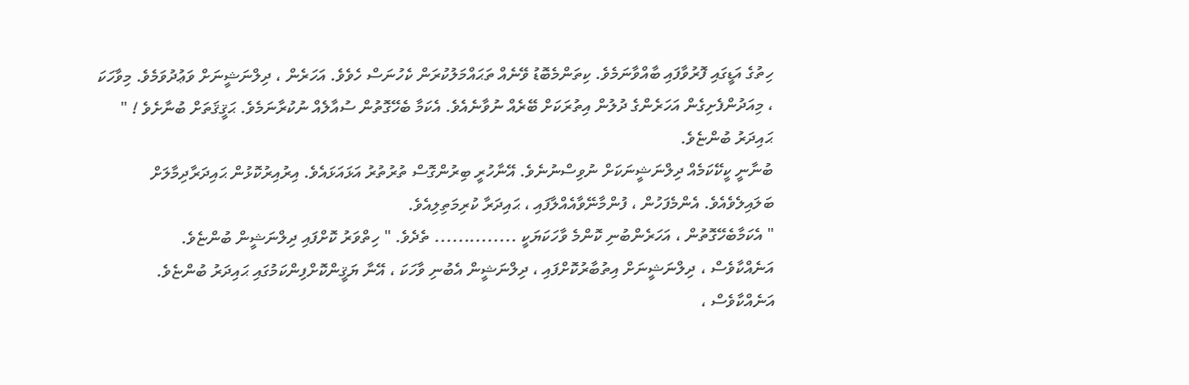ހިތުގެ އަޑީގައި ފޮރުވާފައި ބާއްވާނަމެވެ. ކިތަންމެބޮޑު ވޭނެއް ތަޙައްމަލުކުރަން ކެހުނަސް ހެވެވެ. އަހަރެން ، ދިލްނަޝީނަށް ވަޢުދުވަމެވެ. މިވާހަކަ ، މިއަދުންފެށިގެން އަހަރެންގެ ދުލުން އިތުރަކަށް ބޭރެއް ނުވާނެއެވެ. އެކަމާ ބެހޭގޮތުން ސުއާލެއް ނުކުރާނަމެވެ. ޙަޤީޤަތަށް ބުނާށެވެ ! " ޙައިދަރު ބުންޏެވެ.
ބުނާނީ ކީކޭކަމެއް ދިލްނަޝީނަކަށް ނުވިސްނުނެވެ. އޭނާހުރީ ބިރުންގޮސް ތުރުތުރު އަޅައަޅައެވެ. އިރުއިރުކޮޅުން ޙައިދަރާދިމާލަށް ބަލައިލެވެއެވެ. އެންމެފަހުން ، ފުންމާނޭވާއެއްލާފައި ، ޙައިދަރާ ކުރިމަތިލިއެވެ.
" އެކަމާބެހޭގޮތުން ، އަހަރެންބުނި ކޮންމެ ވާހަކަޔަކީ .............. ތެދެވެ. " ހިތްވަރު ކޮށްފައި ދިލްނަޝީން ބުންޏެވެ.
އަނެއްކާވެސް ، ދިލްނަޝީނަށް އިތުބާރުކޮށްފައި ، ދިލްނަޝީން އެބުނި ވާހަކަ ، އޭނާ ޔަޤީންކޮށްފިންކަމުގައި ޙައިދަރު ބުންޏެވެ. އަނެއްކާވެސް ،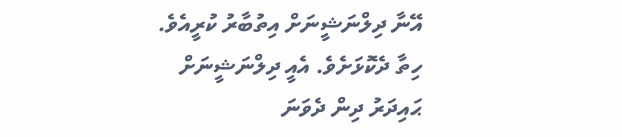އޭނާ ދިލްނަޝީނަށް އިތުބާރު ކުރީއެވެ. ހިތާ ދެކޮޅަށެވެ. އެއީ ދިލްނަޝީނަށް ޙައިދަރު ދިން ދެވަނަ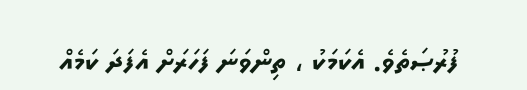ފުރުޞަތެވެ. އެކަމަކު ، ތިންވަނަ ފަހަރަށް އެފަދަ ކަމެއް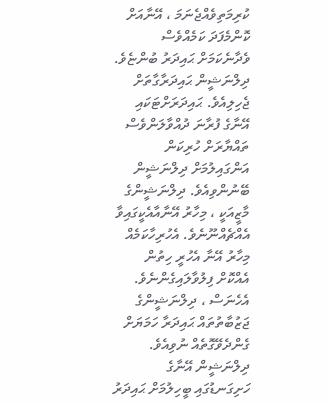ކުރިމަތިވެއްޖެނަމަ ، އޭނާއަށް ކޮންމެފަދަ ކަމެއްވެސް ވެދާނެކަމަށް ޙައިދަރު ބުންޏެވެ.
ދިލްނަޝީން ޙައިދަރާގާތަށް ޖެހިލިއެވެ. ޙައިދަރަށްޓަކައި އޭނާގެ ފުރާނަ ދުއްވާލަންވެސް ތައްޔާރަށް ހުރިކަން އަންގައިލުމަށް ދިލްނަޝީން ބޭނުންވިއެވެ. ދިލްނަޝީންގެ މާޒީއަކީ ، މިހާރު އޭނާއާއެކީގައިވާ އެއްޗެއްނޫނެވެ. އެހުރިހާކަމެއް މިހާރު އޭނާ އެހުރީ ހިތުން އެއްކޮށް ފިލުވާލައިގެންނެވެ.
އެހެނަސް ، ދިލްނަޝީންގެ ޖަޒުބާތުތައް ޙައިދަރާ ހަމަޔަށް ގެންދެވޭގޮތެއް ނުވިއެވެ. ދިލްނަޝީން އޭނާގެ ހަށިގަނޑުގައި ބީހިލުމަށް ޙައިދަރު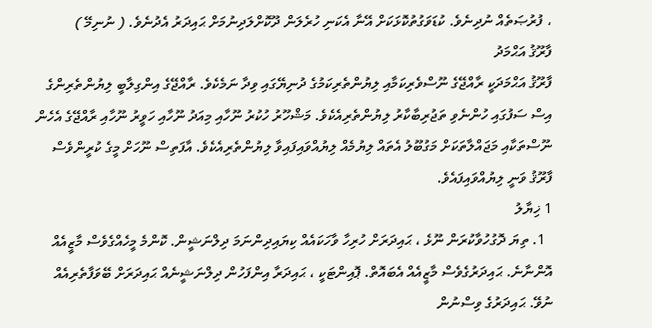، ފުރުޞަތެއް ނުދިނެވެ. ކުޑަވަގުތުކޮޅަކަށް އޭނާ އެކަނި ހުރެލަން ދޫކޮށްލަދިނުމަށް ޙައިދަރު އެދުނެވެ. ( ނުނިމޭ )
ފާރޫޤު އަޙްމަދު
ފާރޫޤު އަޙްމަދަކީ ރާއްޖޭގެ ނޫސްވެރިކަމާއި ލިޔުންތެރިކަމުގެ ދުނިޔޭގައި ވިދާ ނަމެކެވެ. ރާއްޖޭގެ އިންގިލާބީ ލިޔުންތެރިންގެ އިސް ސަފުގައި ހުންނެވި ތަޖުރިބާކާރު ލިޔުންތެރިއެކެވެ. މަޝްހޫރު ހުކުރު ނޫހާއި މިއަދު ނޫހާއި ހަވީރު ނޫހާއި ރާއްޖޭގެ އެހެން ނޫސްތަކާއި މަޖައްލާތަކަށް މަގުބޫލު އެތައް ލިޔުމެއް ލިޔުއްވައިފައިވާ ލިޔުންތެރިއެކެވެ. އާފަތިސް ނޫހަށް މީގެ ކުރީންވެސް ފާރޫޤު ވަނީ ލިޔުއްވައިފައެވެ.
1 ޚިޔާލު
  1. ތިޔަ ދޮގުހުވާކުރަން ނޫޅެ ، ޙައިދަރަށް ހުރިހާ ވާހަކައެއް ކިޔައިދިންނަމަ ދިލްނަޝީން. ކޮންމެ މީހެއްގެވެސް މާޒީއެއް އޮންނާނެ. ޙައިދަރުގެވެސް މާޒީއެއް އެބައޮތް. ޕޮއިންޓަކީ ، ޙައިދަރާ އިންފަހުން ދިލްނަޝީނެއް ޙައިދަރަށް ބޭވަފާތެރިއެއް ނުވޭ. ޙައިދަރުގެ ވިސްނުން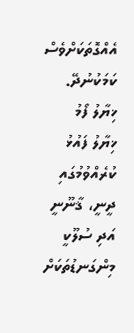އެއްގޮތަކަށްވެސް ކަމަކުނުދޭ.
ޚިޔާލު ފޯމު
ޚިޔާލު ފައުޅު ކުރެއްވުމުގައި ދީނީ، ޤާނޫނީ އަދި ސުލޫކީ މިންގަނޑުތަކަށް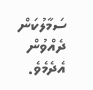ސަމާލުކަން ދެއްވުން އެދެމެވެ.